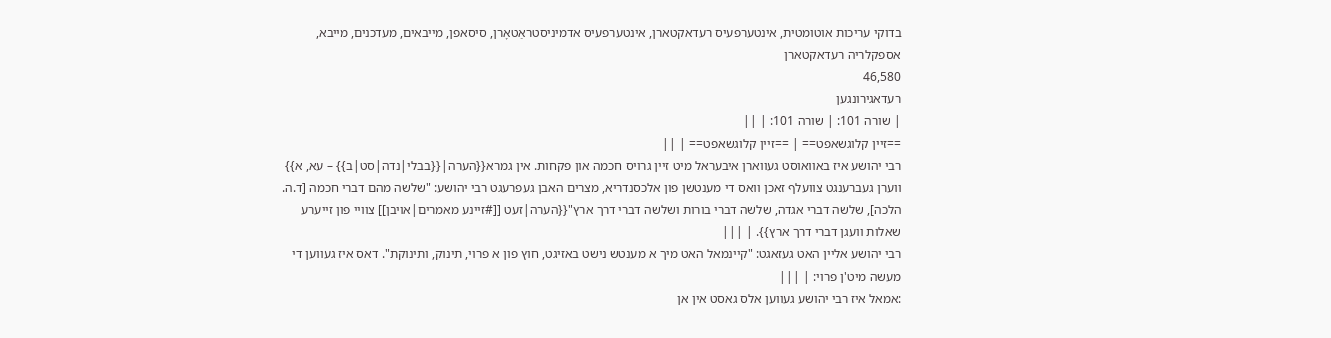בדוקי עריכות אוטומטית, אינטערפעיס רעדאקטארן, אינטערפעיס אדמיניסטראַטאָרן, סיסאפן, מייבאים, מעדכנים, מייבא, אספקלריה רעדאקטארן
46,580
רעדאגירונגען
| שורה 101: | שורה 101: | ||
==זיין קלוגשאפט== | ==זיין קלוגשאפט== | ||
רבי יהושע איז באוואוסט געווארן איבעראל מיט זיין גרויס חכמה און פקחות. אין גמרא{{הערה|{{בבלי|נדה|סט|ב}} – עא, א}} ווערן געברענגט צוועלף זאכן וואס די מענטשן פון אלכסנדריא, מצרים האבן געפרעגט רבי יהושע: "שלשה מהם דברי חכמה [ד.ה. הלכה], שלשה דברי אגדה, שלשה דברי בורות ושלשה דברי דרך ארץ"{{הערה|זעט [[#זיינע מאמרים|אויבן]] צוויי פון זייערע שאלות וועגן דברי דרך ארץ}}. | |||
רבי יהושע אליין האט געזאגט: "קיינמאל האט מיך א מענטש נישט באזיגט, חוץ פון א פרוי, תינוק, ותינוקת". דאס איז געווען די מעשה מיט'ן פרוי: | |||
:אמאל איז רבי יהושע געווען אלס גאסט אין אן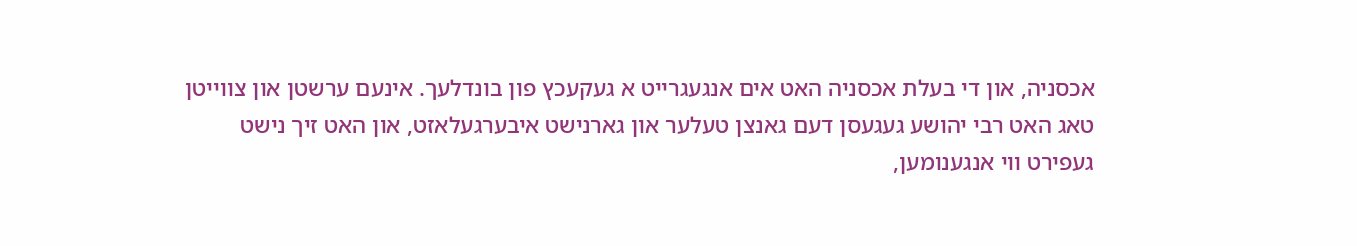אכסניה, און די בעלת אכסניה האט אים אנגעגרייט א געקעכץ פון בונדלעך. אינעם ערשטן און צווייטן טאג האט רבי יהושע געגעסן דעם גאנצן טעלער און גארנישט איבערגעלאזט, און האט זיך נישט געפירט ווי אנגענומען,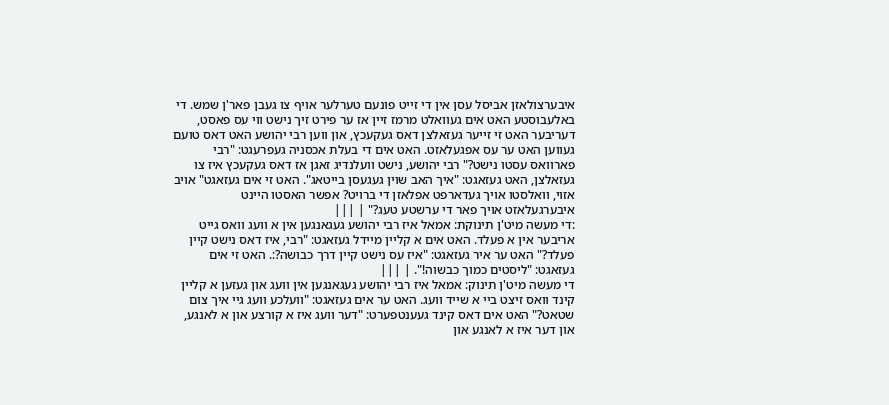איבערצולאזן אביסל עסן אין די זייט פונעם טערלער אויף צו געבן פאר'ן שמש. די באלעבוסטע האט אים געוואלט מרמז זיין אז ער פירט זיך נישט ווי עס פאסט, דעריבער האט זי זייער געזאלצן דאס געקעכץ, און ווען רבי יהושע האט דאס טועם געווען האט ער עס אפגעלאזט. האט אים די בעלת אכסניה געפרעגט: "רבי פארוואס עסטו נישט?" רבי יהושע, נישט וועלנדיג זאגן אז דאס געקעכץ איז צו געזאלצן, האט געזאגט: "איך האב שוין געגעסן בייטאג". האט זי אים געזאגט" אויב אזוי, וואלסטו אויך געדארפט אפלאזן די ברויט? אפשר האסטו היינט איבערגעלאזט אויך פאר די ערשטע טעג?" | |||
:די מעשה מיט'ן תינוקת: אמאל איז רבי יהושע געגאנגען אין א וועג וואס גייט אריבער אין א פעלד. האט אים א קליין מיידל געזאגט: "רבי, איז דאס נישט קיין פעלד?" האט ער איר געזאגט: "איז עס נישט קיין דרך כבושה?:. האט זי אים געזאגט: "ליסטים כמוך כבשוה!". | |||
די מעשה מיט'ן תינוק: אמאל איז רבי יהושע געגאנגען אין וועג און געזען א קליין קינד וואס זיצט ביי א שייד וועג. האט ער אים געזאגט: "וועלכע וועג גיי איך צום שטאט?" האט אים דאס קינד געענטפערט: "דער וועג איז א קורצע און א לאנגע, און דער איז א לאנגע און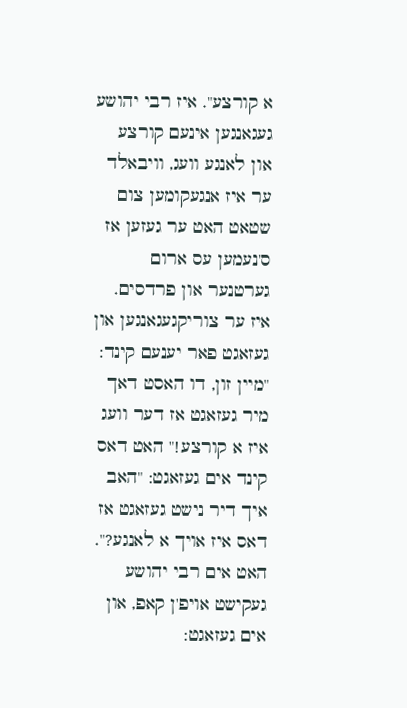א קורצע". איז רבי יהושע געגאנגען אינעם קורצע און לאנגע וועג, וויבאלד ער איז אנגעקומען צום שטאט האט ער געזען אז ס'נעמען עס ארום גערטנער און פרדסים. איז ער צוריקגעגאנגען און געזאגט פאר יענעם קינד: "מיין זון, דו האסט דאך מיר געזאגט אז דער וועג איז א קורצע!" האט דאס קינד אים געזאגט: "האב איך דיר נישט געזאגט אז דאס איז אויך א לאנגע?". האט אים רבי יהושע געקישט אויפ'ן קאפ, און אים געזאגט: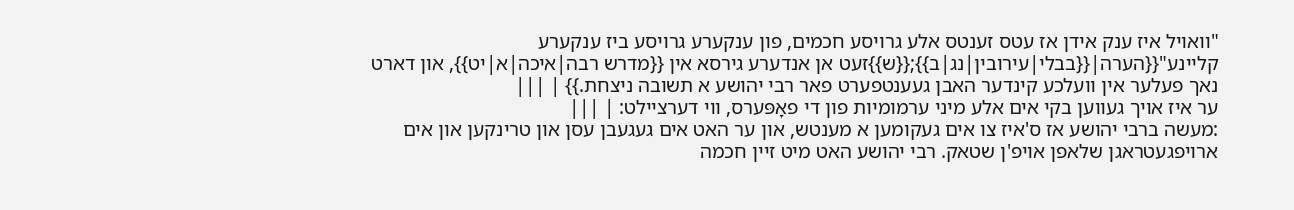"וואויל איז ענק אידן אז עטס זענטס אלע גרויסע חכמים, פון ענקערע גרויסע ביז ענקערע קליינע"{{הערה|{{בבלי|עירובין|נג|ב}};{{ש}}זעט אן אנדערע גירסא אין {{מדרש רבה|איכה|א|יט}}, און דארט נאך פעלער אין וועלכע קינדער האבן געענטפערט פאר רבי יהושע א תשובה ניצחת.}} | |||
ער איז אויך געווען בקי אים אלע מיני ערמומיות פון די פאָפּערס, ווי דערציילט: | |||
:מעשה ברבי יהושע אז ס'איז צו אים געקומען א מענטש, און ער האט אים געגעבן עסן און טרינקען און אים ארויפגעטראגן שלאפן אויפ'ן שטאק. רבי יהושע האט מיט זיין חכמה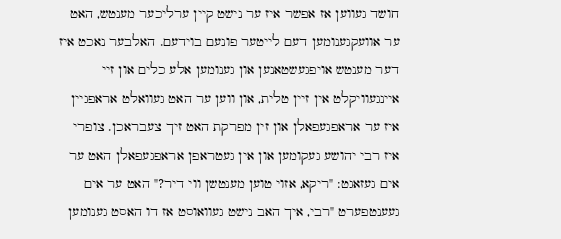חושד געווען אז אפשר איז ער נישט קיין ערליכער מענטש, האט ער אוועקגענומען דעם לייטער פונעם בוידעם. האלבער נאכט איז דער מענטש אויפגעשטאנען און גענומען אלע כלים און זיי איינגעוויקלט אין זיין טלית, און ווען ער האט געוואלט אראפגיין איז ער אראפגעפאלן און זין מפרקת האט זיך צעבראכן. צופרי איז רבי יהושע געקומען און אין געטראפן אראפגעפאלן האט ער אים געזאגט: "ריקא, אזוי טוען מענטשן ווי דיר?" האט ער אים געענטפערט "רבי, איך האב נישט געוואוסט אז דו האסט גענומען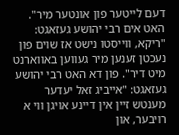דעם לייטער פון אונטער מיר". האט אים רבי יהושע געזאגט: "ריקא, ווייסטו נישט אז שוים פון נעכטן זענען מיר געווען באווארנט מיט דיר". פון דא האט רבי יהושע געזאגט: "אייביג זאל יעדער מענטש זיין אין דיינע אויגן ווי א רויבער, און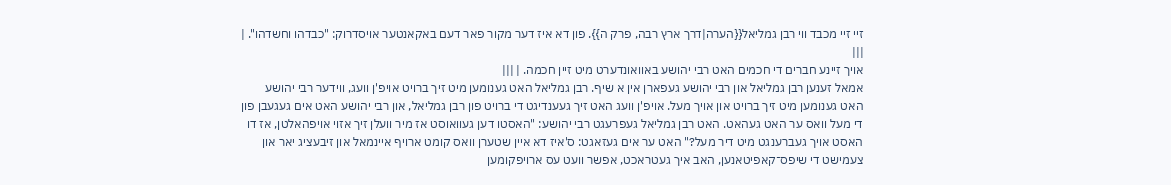זיי זיי מכבד ווי רבן גמליאל{{הערה|דרך ארץ רבה, פרק ה}}. פון דא איז דער מקור פאר דעם באקאנטער אויסדרוק: "כבדהו וחשדהו". | |||
אויך זיינע חברים די חכמים האט רבי יהושע באוואונדערט מיט זיין חכמה. | |||
אמאל זענען רבן גמליאל און רבי יהושע געפארן אין א שיף. רבן גמליאל האט גענומען מיט זיך ברויט אויפ'ן וועג, ווידער רבי יהושע האט גענומען מיט זיך ברויט און אויך מעל. אויפ'ן וועג האט זיך געענדיגט די ברויט פון רבן גמליאל, און רבי יהושע האט אים געגעבן פון די מעל וואס ער האט געהאט. האט רבן גמליאל געפרעגט רבי יהושע: "האסטו דען געוואוסט אז מיר וועלן זיך אזוי אויפהאלטן, אז דו האסט אויך געברענגט מיט דיר מעל?" האט ער אים געזאגט: ס'איז דא איין שטערן וואס קומט ארויף איינמאל און זיבעציג יאר און צעמישט די שיפס־קאפיטאנען, האב איך געטראכט, אפשר וועט עס ארויפקומען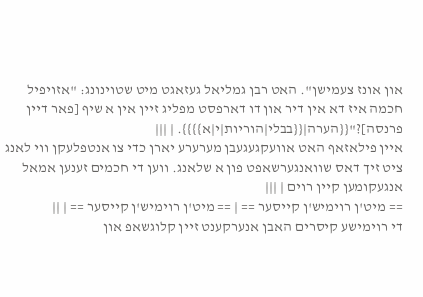און אונז צעמישן". האט רבן גמליאל געזאגט מיט שטוינונג: "אזויפיל חכמה איז דא אין דיר און דו דארפסט מפליג זיין אין א שיף [פאר דיין פרנסה]?"{{הערה|{{בבלי|הוריות|י|א}}}}. | |||
איין פילאזאף האט אוועקגעגעבן מערערע יארן כדי צו אנטפלעקן ווי לאנג ציט זיך דאס שוואנגערשאפט פון א שלאנג. ווען די חכמים זענען אמאל אנגעקומען קיין רוים | |||
== מיט'ן רוימיש'ן קייסער == | == מיט'ן רוימיש'ן קייסער == | ||
די רוימישע קיסרים האבן אנערקענט זיין קלוגשאפ און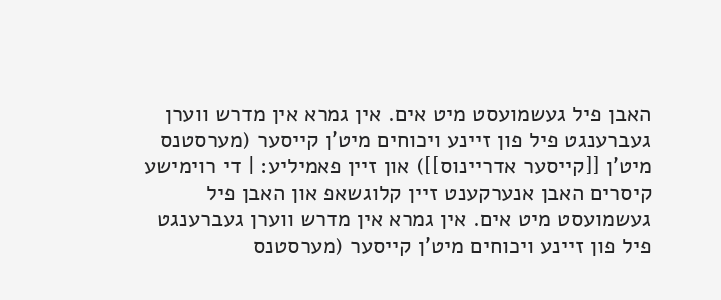האבן פיל געשמועסט מיט אים. אין גמרא אין מדרש ווערן געברענגט פיל פון זיינע ויכוחים מיט'ן קייסער (מערסטנס מיט'ן [[קייסער אדריינוס]]) און זיין פאמיליע: | די רוימישע קיסרים האבן אנערקענט זיין קלוגשאפ און האבן פיל געשמועסט מיט אים. אין גמרא אין מדרש ווערן געברענגט פיל פון זיינע ויכוחים מיט'ן קייסער (מערסטנס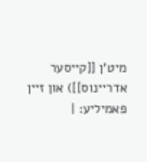מיט'ן [[קייסער אדריינוס]]) און זיין פאמיליע: |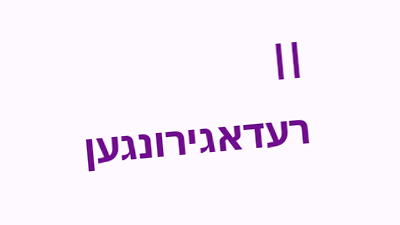||
רעדאגירונגען